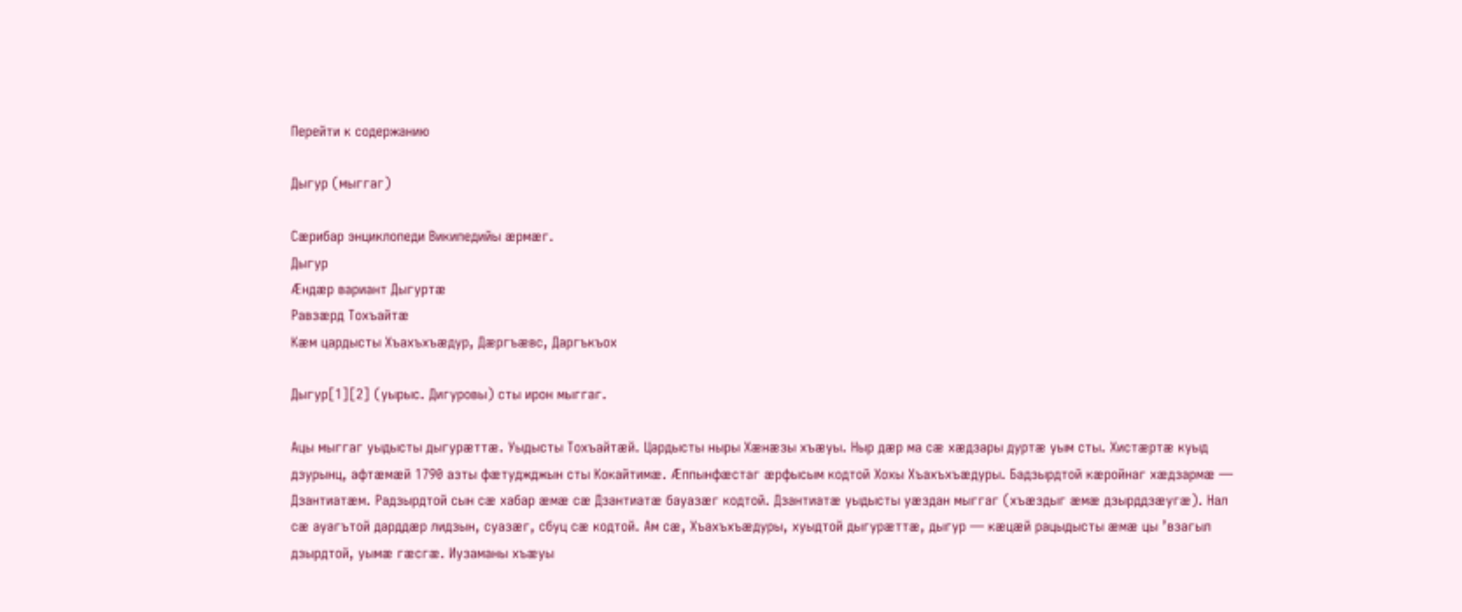Перейти к содержанию

Дыгур (мыггаг)

Сæрибар энциклопеди Википедийы æрмæг.
Дыгур
Æндæр вариант Дыгуртæ
Равзæрд Тохъайтæ
Кæм цардысты Хъахъхъæдур, Дæргъæвс, Даргъкъох

Дыгур[1][2] (уырыс. Дигуровы) сты ирон мыггаг.

Ацы мыггаг уыдысты дыгурæттæ. Уыдысты Тохъайтæй. Цардысты ныры Хæнæзы хъæуы. Ныр дæр ма сæ хæдзары дуртæ уым сты. Хистæртæ куыд дзурынц, афтæмæй 1790 азты фæтуджджын сты Кокайтимæ. Æппынфæстаг æрфысым кодтой Хохы Хъахъхъæдуры. Бадзырдтой кæройнаг хæдзармæ — Дзантиатæм. Радзырдтой сын сæ хабар æмæ сæ Дзантиатæ бауазæг кодтой. Дзантиатæ уыдысты уæздан мыггаг (хъæздыг æмæ дзырддзæугæ). Нал сæ ауагътой дарддæр лидзын, суазæг, сбуц сæ кодтой. Ам сæ, Хъахъхъæдуры, хуыдтой дыгурæттæ, дыгур — кæцæй рацыдысты æмæ цы ’взагыл дзырдтой, уымæ гæсгæ. Иузаманы хъæуы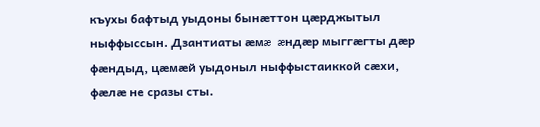къухы бафтыд уыдоны бынæттон цæрджытыл ныффыссын. Дзантиаты æмæ æндæр мыггæгты дæр фæндыд, цæмæй уыдоныл ныффыстаиккой сæхи, фæлæ не сразы сты.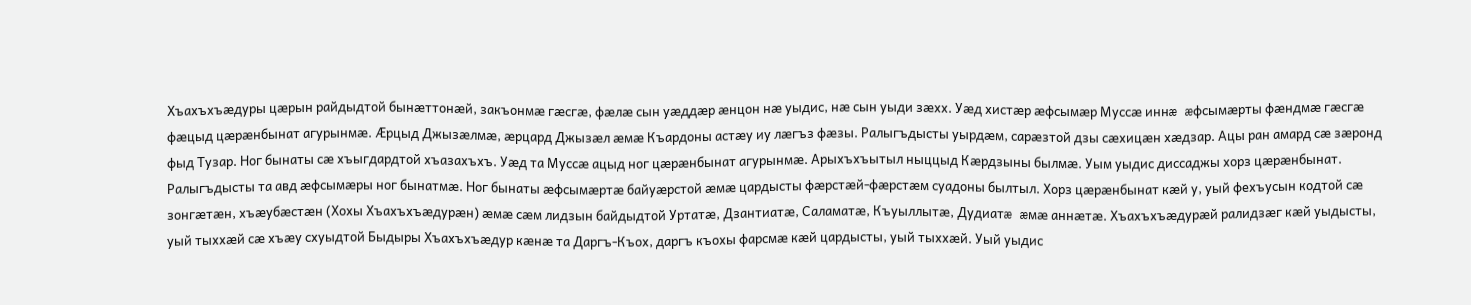Хъахъхъæдуры цæрын райдыдтой бынæттонæй, закъонмæ гæсгæ, фæлæ сын уæддæр æнцон нæ уыдис, нæ сын уыди зæхх. Уæд хистæр æфсымæр Муссæ иннæ æфсымæрты фæндмæ гæсгæ фæцыд цæрæнбынат агурынмæ. Æрцыд Джызæлмæ, æрцард Джызæл æмæ Къардоны астæу иу лæгъз фæзы. Ралыгъдысты уырдæм, сарæзтой дзы сæхицæн хæдзар. Ацы ран амард сæ зæронд фыд Тузар. Ног бынаты сæ хъыгдардтой хъазахъхъ. Уæд та Муссæ ацыд ног цæрæнбынат агурынмæ. Арыхъхъытыл ныццыд Кæрдзыны былмæ. Уым уыдис диссаджы хорз цæрæнбынат. Ралыгъдысты та авд æфсымæры ног бынатмæ. Ног бынаты æфсымæртæ байуæрстой æмæ цардысты фæрстæй-фæрстæм суадоны былтыл. Хорз цæрæнбынат кæй у, уый фехъусын кодтой сæ зонгæтæн, хъæубæстæн (Хохы Хъахъхъæдурæн) æмæ сæм лидзын байдыдтой Уртатæ, Дзантиатæ, Саламатæ, Къуыллытæ, Дудиатæ æмæ аннæтæ. Хъахъхъæдурæй ралидзæг кæй уыдысты, уый тыххæй сæ хъæу схуыдтой Быдыры Хъахъхъæдур кæнæ та Даргъ-Къох, даргъ къохы фарсмæ кæй цардысты, уый тыххæй. Уый уыдис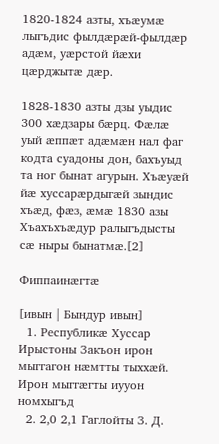1820-1824 азты, хъæумæ лыгъдис фылдæрæй-фылдæр адæм, уæрстой йæхи цæрджытæ дæр.

1828-1830 азты дзы уыдис 300 хæдзары бæрц. Фæлæ уый æппæт адæмæн нал фаг кодта суадоны дон, бахъуыд та ног бынат агурын. Хъæуæй йæ хуссарæрдыгæй зындис хъæд, фæз, æмæ 1830 азы Хъахъхъæдур ралыгъдысты сæ ныры бынатмæ.[2]

Фиппаинæгтæ

[ивын | Бындур ивын]
  1. Республикæ Хуссар Ирыстоны Закъон ирон мыггагон нæмтты тыххæй. Ирон мыггæгты иууон номхыгъд
  2. 2,0 2,1 Гаглойты З. Д.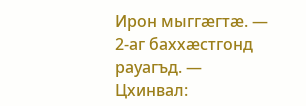Ирон мыггæгтæ. — 2-аг баххæстгонд рауагъд. — Цхинвал: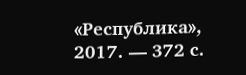«Республика», 2017. — 372 с.